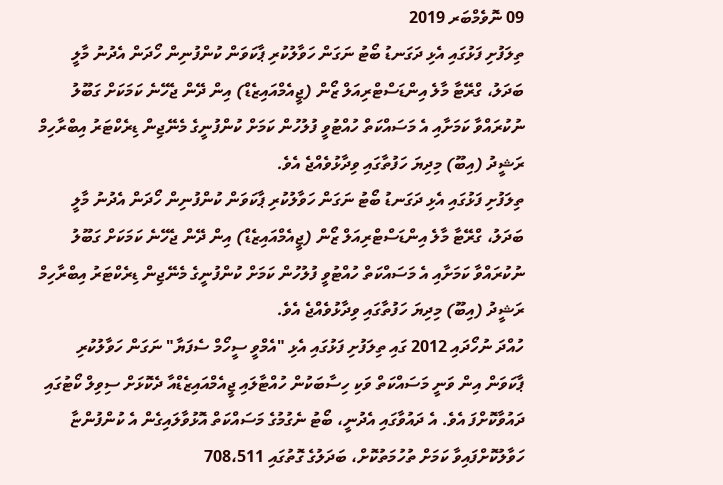09 ނޮވެމްބަރ 2019
ތިލަފުށި ފަޅުގައި އެޅި ދަގަނޑު ބޯޓު ނަގަން ހަވާލުކުރި ޕާކަވަން ކުންފުނިން ހޯދަން އެދުނު މާލީ ބަދަލު، ގްރޭޓާ މާލެ އިންޑަސްޓްރިއަލް ޒޯން (ޖީއެމްއައިޒެޑް) އިން ދޭން ޖެހޭނެ ކަމަކަށް ގަބޫލު ނުކުރައްވާ ކަމަށާއި އެ މަސައްކަތް ހުއްޓުވީ ފުލުހުން ކަމަށް ކުންފުނީގެ މެނޭޖިން ޑިރެކްޓަރު އިބްރާހިމް ރަޝީދު (އިބޫ) މިދިޔަ ހަފުތާގައި ވިދާޅުވެއްޖެ އެވެ.
ތިލަފުށި ފަޅުގައި އެޅި ދަގަނޑު ބޯޓު ނަގަން ހަވާލުކުރި ޕާކަވަން ކުންފުނިން ހޯދަން އެދުނު މާލީ ބަދަލު، ގްރޭޓާ މާލެ އިންޑަސްޓްރިއަލް ޒޯން (ޖީއެމްއައިޒެޑް) އިން ދޭން ޖެހޭނެ ކަމަކަށް ގަބޫލު ނުކުރައްވާ ކަމަށާއި އެ މަސައްކަތް ހުއްޓުވީ ފުލުހުން ކަމަށް ކުންފުނީގެ މެނޭޖިން ޑިރެކްޓަރު އިބްރާހިމް ރަޝީދު (އިބޫ) މިދިޔަ ހަފުތާގައި ވިދާޅުވެއްޖެ އެވެ.
ހުއްދަ ނުހޯދައި 2012 ގައި ތިލަފުށި ފަޅުގައި އެޅި "އެމްވީ ސީހޯމް ސެފަޔާ" ނަގަން ހަވާލުކުރި ޕާކަވަން އިން ވަނީ މަސައްކަތް ވަކި ހިސާބަކުން ހުއްޓާލައި ޖީއެމްއައިޒެޑްއާ ދެކޮޅަށް ސިވިލް ކޯޓުގައި ދައުވާކޮށްފަ އެވެ. އެ ދައުވާގައި އެދުނީ، ބޯޓު ނެގުމުގެ މަސައްކަތް އޮޅުވާލައިގެން އެ ކުންފުންޏާ ހަވާލުކޮށްފައިވާ ކަމަށް ތުހުމަތުކޮށް، ބަދަލުގެ ގޮތުގައި 708،511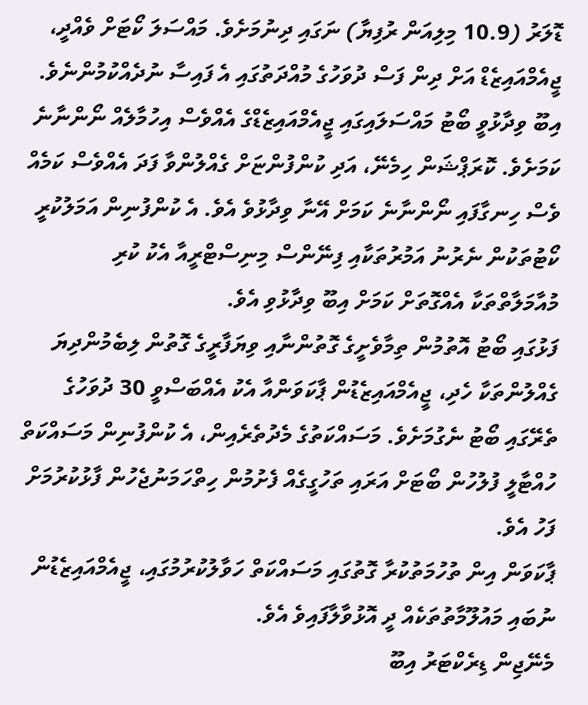ޑޮލަރު (10.9 މިލިއަން ރުފިޔާ) ނަގައި ދިނުމަށެވެ. މައްސަލަ ކޯޓަށް ވެއްދީ، ޖީއެމްއައިޒެޑް އަށް ދިން ފަސް ދުވަހުގެ މުއްދަތުގައި އެ ފައިސާ ނުދެއްކުމުންނެވެ.
އިބޫ ވިދާޅުވީ ބޯޓު މައްސަލައިގައި ޖީއެމްއައިޒެޑްގެ އެއްވެސް އިހުމާލެއް ނޯންނާނެ ކަމަށެވެ. ކޮރަޕްޝަން ހިމެނޭ، އަދި ކުންފުންޏަށް ގެއްލުންވާ ފަދަ އެއްވެސް ކަމެއް ވެސް ހިނގާފައި ނޯންނާނެ ކަމަށް އޭނާ ވިދާޅުވެ އެވެ. އެ ކުންފުނިން އަމަލުކުރީ ކޯޓުތަކުން ނެރުނު އަމުރުތަކާއި ފިނޭންސް މިނިސްޓްރީއާ އެކު ކުރި މުއާމަލާތްތަކާ އެއްގޮތަށް ކަމަށް އިބޫ ވިދާޅުވި އެވެ.
ފަޅުގައި ބޯޓު އޮތުމުން ތިމާވެށީގެ ގޮތުންނާއި ވިޔަފާރީގެ ގޮތުން ލިބެމުންދިޔަ ގެއްލުންތަކާ ހެދި، ޖީއެމްއައިޒެޑުން ޕާކަވަންއާ އެކު އެއްބަސްވީ 30 ދުވަހުގެ ތެރޭގައި ބޯޓު ނެގުމަށެވެ. މަސައްކަތުގެ މެދުތެރެއިން، އެ ކުންފުނިން މަސައްކަތް ހުއްޓާލީ ފުލުހުން ބޯޓަށް އަރައި ތަހުގީގެއް ފެށުމުން ހިތްހަމަނުޖެހުން ފާޅުކުރުމަށް ފަހު އެވެ.
ޕާކަވަން އިން ތުހުމަތުކުރާ ގޮތުގައި މަސައްކަތް ހަވާލުކުރުމުގައި، ޖީއެމްއައިޒެޑުން ނުބައި މައުލޫމާތުތަކެއް ދީ އޮޅުވާލާފައިވެ އެވެ.
މެނޭޖިން ޑިރެކްޓަރު އިބޫ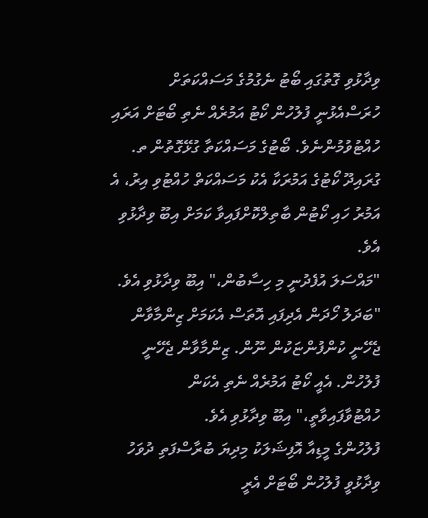ވިދާޅުވި ގޮތުގައި ބޯޓު ނެގުމުގެ މަސައްކަތަށް ހުރަސްއެޅުނީ ފުލުހުން ކޯޓު އަމުރެއް ނެތި ބޯޓަށް އަރައި ހުއްޓުވުމުންނެވެ. ބޯޓުގެ މަސައްކަތާ ގުޅޭގޮތުން ތ. ގުރައިދޫ ކޯޓުގެ އަމުރަކާ އެކު މަސައްކަތް ހުއްޓުވި އިރު، އެ އަމުރު ހައި ކޯޓުން ބާތިލްކޮށްފައިވާ ކަމަށް އިބޫ ވިދާޅުވި އެވެ.
"މައްސަލަ އުފެދުނީ މި ހިސާބުން،" އިބޫ ވިދާޅުވި އެވެ.
"ބަދަލު ހޯދަން އެދިފައި އޮތަސް އެކަމަށް ޒިންމާވާން ޖެހޭނީ ކުންފުންޏަކުން ނޫން. ޒިންމާވާން ޖެހޭނީ ފުލުހުން. އެއީ ކޯޓު އަމުރެއް ނެތި އެކަން ހުއްޓުވާފައިވާތީ،" އިބޫ ވިދާޅުވި އެވެ.
ފުލުހުންގެ މީޑިއާ އޮފިޝަލަކު މިދިޔަ ބުރާސްފަތި ދުވަހު ވިދާޅުވީ ފުލުހުން ބޯޓަށް އެރީ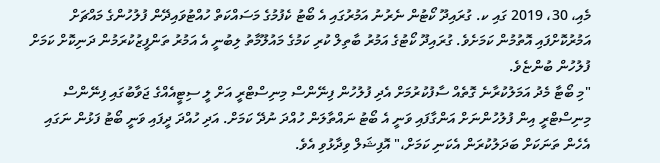މެއި، 30، 2019 ގައި ކ. ގުރައިދޫ ކޯޓުން ނެރުނު އަމުރުގައި އެ ބޯޓު ކެފުމުގެ މަސައްކަތް ހުއްޓުވައިދޭން ފުލުހުންގެ މައްޗަށް އަމުރުކޮށްފައި އޮތުމުން ކަމަށެވެ. ގުރައިދޫ ކޯޓުގެ އަމުރު ބާތިލް ކުރި ކަމުގެ މައުލޫމާތު ލިބުނީ އެ އަމުރު ތަންފީޒުކުރަމުން ދަނިކޮށް ކަމަށް ފުލުހުން ބުންޏެވެ.
"މި ބޯޓާ މެދު އަމަލުކުރާނެ ގޮތެއް ސާފުކުރުމަށް އެދި ފުލުހުން ފިނޭންސް މިނިސްޓްރީ އަށް ލީ ސިޓީއެއްގެ ޖަވާބުގައި ފިނޭންސް މިނިސްޓްރީ އިން ފުލުހުންނަށް އަންގާފައި ވަނީ އެ ބޯޓު ނައްތާލަން ހުއްދަ ނުދޭ ކަމަށް. އަދި ހުއްދަ ދީފައި ވަނީ ބޯޓު ފަޅުން ނަގައި އެހެން ތަނަކަށް ބަދަލުކުރަން އެކަނި ކަމަށް،" އޮފިޝަލް ވިދާޅުވި އެވެ.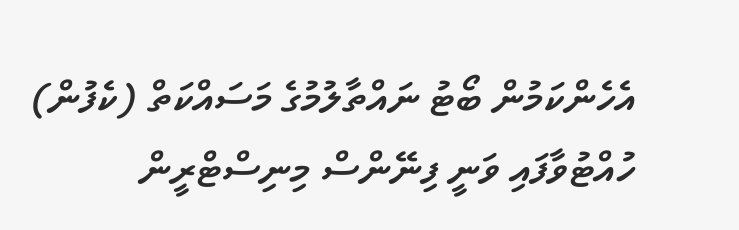އެހެންކަމުން ބޯޓު ނައްތާލުމުގެ މަސައްކަތް (ކެފުން) ހުއްޓުވާފައި ވަނީ ފިނޭންސް މިނިސްޓްރީން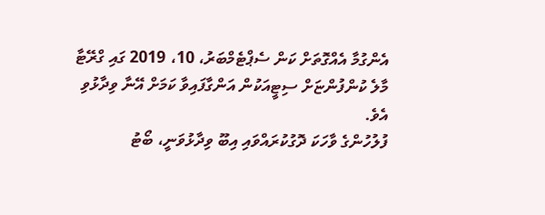އެންގުމާ އެއްގޮތަށް ކަން ސެޕްޓެމްބަރު، 10، 2019 ގައި ގްރޭޓާ މާލެ ކުންފުންޏަށް ސިޓީއަކުން އަންގާފައިވާ ކަމަށް އޭނާ ވިދާޅުވި އެވެ.
ފުލުހުންގެ ވާހަކަ ދޮގުކުރައްވައި އިބޫ ވިދާޅުވަނީ، ބޯޓު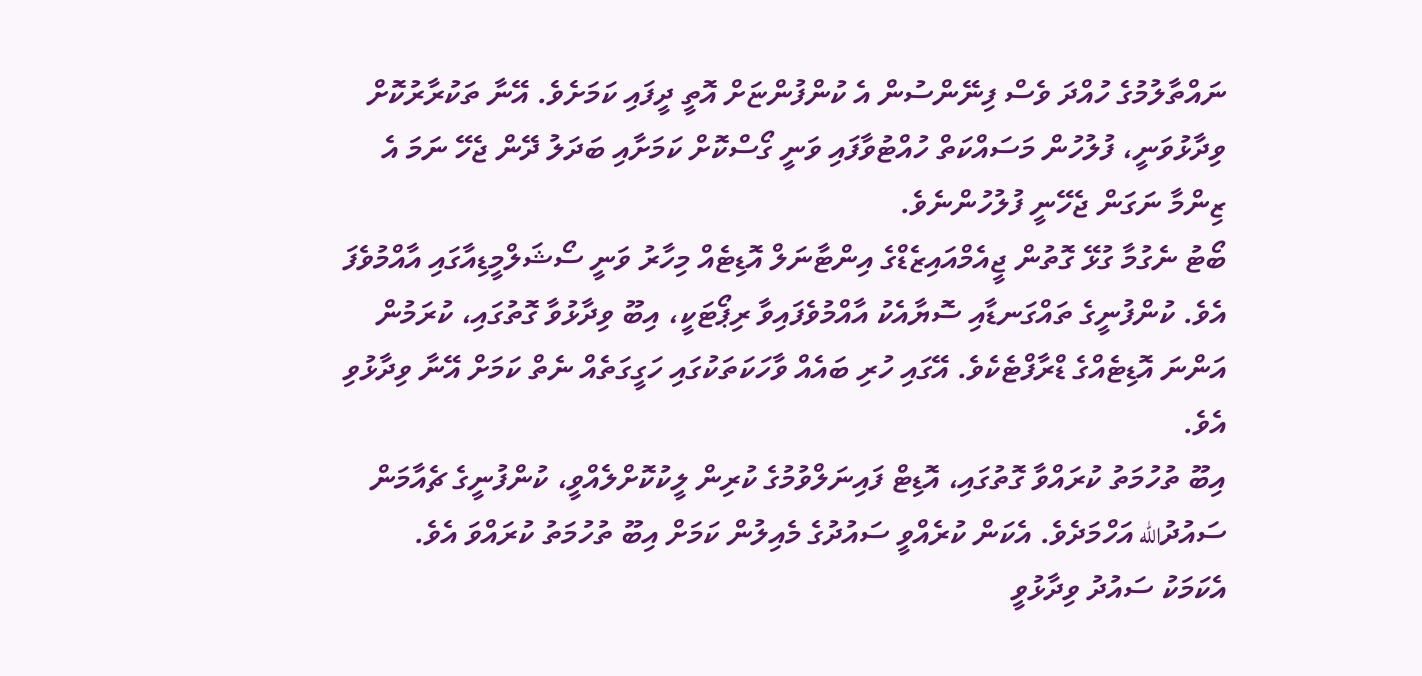ނައްތާލުމުގެ ހުއްދަ ވެސް ފިނޭންސުން އެ ކުންފުންޏަށް އޮތީ ދީފައި ކަމަށެވެ. އޭނާ ތަކުރާރުކޮށް ވިދާޅުވަނީ، ފުލުހުން މަސައްކަތް ހުއްޓުވާފައި ވަނީ ގޯސްކޮށް ކަމަށާއި ބަދަލު ދޭން ޖެހޭ ނަމަ އެ ޒިންމާ ނަގަން ޖެހޭނީ ފުލުހުންނެވެ.
ބޯޓު ނެގުމާ ގުޅޭ ގޮތުން ޖީއެމްއައިޒެޑްގެ އިންޓާނަލް އޮޑިޓެއް މިހާރު ވަނީ ސޯޝަލްމީޑިއާގައި އާއްމުވެފަ އެވެ. ކުންފުނީގެ ތައްގަނޑާއި ސޮޔާއެކު އާއްމުވެފައިވާ ރިޕޯޓަކީ، އިބޫ ވިދާޅުވާ ގޮތުގައި، ކުރަމުން އަންނަ އޮޑިޓެއްގެ ޑްރާފްޓެކެވެ. އޭގައި ހުރި ބައެއް ވާހަކަތަކުގައި ހަގީގަތެއް ނެތް ކަމަށް އޭނާ ވިދާޅުވި އެވެ.
އިބޫ ތުހުމަތު ކުރައްވާ ގޮތުގައި، އޮޑިޓް ފައިނަލްވުމުގެ ކުރިން ލީކުކޮށްލެއްވީ، ކުންފުނީގެ ޗެއާމަން ސައުދުالله އަހްމަދެވެ. އެކަން ކުރެއްވީ ސައުދުގެ މެއިލުން ކަމަށް އިބޫ ތުހުމަތު ކުރައްވަ އެވެ.
އެކަމަކު ސައުދު ވިދާޅުވީ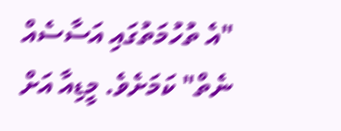"އެ ތުހުމަތުގައި އަސާސެއް ނެތް" ކަމަށެވެ. މީޑިއާ އަށް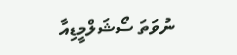ނުވަތަ ސޯޝަލްމީޑިއާ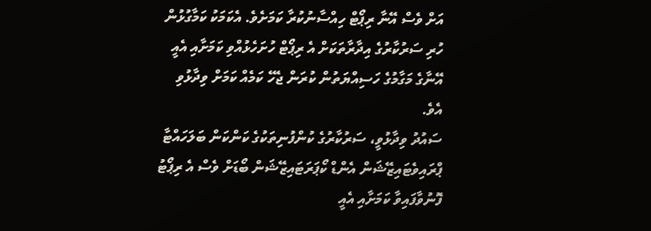އަށް ވެސް އޭނާ ރިޕޯޓް ހިއްސާނުކުރާ ކަމަށެވެ. އެކަމަކު ކަމާގުޅުން ހުރި ސަރުކާރުގެ އިދާރާތަކަށް އެ ރިޕޯޓް ހުށަހެޅުއްވި ކަމަށާއި އެއީ އޭނާގެ މަގާމުގެ ހަސިއްޔަތުން ކުރަން ޖެހޭ ކަމެއް ކަމަށް ވިދާޅުވި އެވެ.
ސައުދު ވިދާޅުވީ، ސަރުކާރުގެ ކުންފުނިތަކުގެ ކަންކަން ބަލަހައްޓާ ޕްރައިވެޓައިޒޭޝަން އެންޑް ކޯޕަރަޓައިޒޭޝަން ބޯޑަށް ވެސް އެ ރިޕޯޓު ފޮނުވާފައިވާ ކަމަށާއި އެއީ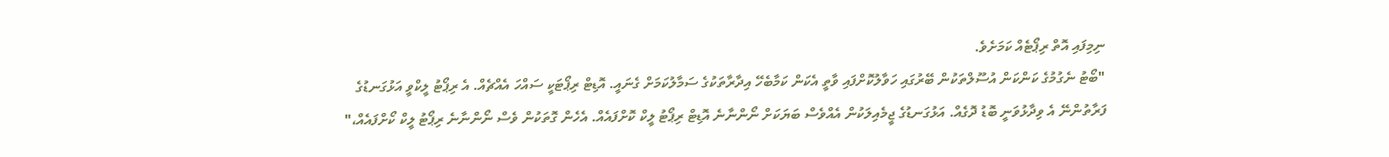ނިމިފައި އޮތް ރިޕޯޓެއް ކަމަށެވެ.
"ބޯޓު ނެގުމުގެ ކަންކަން އުސޫލްތަކުން ބޭރުގައި ހަވާލުކޮށްފައި ވާތީ އެކަން ކަމާބެހޭ އިދާރާތަކުގެ ސަމާލުކަމަށް ގެނައީ. އޮޑިޓް ރިޕޯޓަކީ ސައްހަ އެއްޗެއް. އެ ރިޕޯޓު ލީކްވީ އަޅުގަނޑުގެ ފަރާތުންނޭ އެ ވިދާޅުވަނީ ބޮޑު ދޮގެއް. އަޅުގަނޑުގެ ޖީމެއިލަކުން އެއްވެސް ބަޔަކަށް ނޯންނާނެ އޮޑިޓް ރިޕޯޓު ލީކް ކޮށްފައެއް. އެހެން ގޮތަކުން ވެސް ނޯންނާނެ ރިޕޯޓު ލީކް ކޯށްފައެއް،"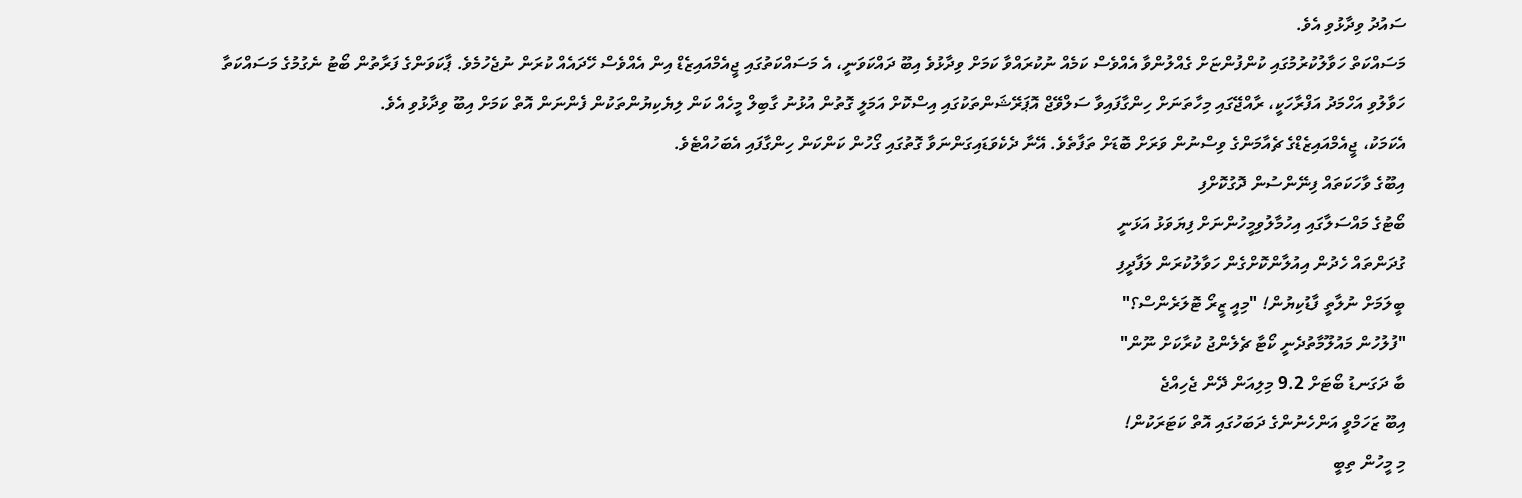ސައުދު ވިދާޅުވި އެވެ.
މަސައްކަތް ހަވާލުކުރުމުގައި ކުންފުންޏަށް ގެއްލުންވާ އެއްވެސް ކަމެއް ނުކުރައްވާ ކަމަށް ވިދާޅުވެ އިބޫ ދައްކަވަނީ، އެ މަސައްކަތުގައި ޖީއެމްއައިޒެޑް އިން އެއްވެސް ހޭދައެއް ކުރަން ނުޖެހުމެވެ. ޕާކަވަންގެ ފަރާތުން ބޯޓު ނެގުމުގެ މަސައްކަތާ ހަވާލުވި އަހްމަދު އަފްރާހަކީ، ރާއްޖޭގައި މިހާތަނަށް ހިންގާފައިވާ ސަލްވޭޖް އޮޕަރޭޝަންތަކުގައި އިސްކޮށް އަމަލީ ގޮތުން އުޅުނު ގާބިލް މީހެއް ކަން ލިޔެކިޔުންތަކުން ފެންނަން އޮތް ކަމަށް އިބޫ ވިދާޅުވި އެވެ.
އެކަމަކު، ޖީއެމްއައިޒެޑްގެ ޗެއާމަންގެ ވިސްނުން ވަރަށް ބޮޑަށް ތަފާތެވެ. އޭނާ ދެކެވަޑައިގަންނަވާ ގޮތުގައި ގޯހުން ކަންކަން ހިންގާފައި އެބަހުއްޓެވެ.
އިބޫގެ ވާހަކަތައް ފިނޭންސުން ދޮގުކޮށްފި
ބޯޓުގެ މައްސަލާގައި އިހުމާލުވިމީހުންނަށް ފިޔަވަޅު އަޅަނީ
ގުދަންތައް ހެދުން އިއުލާންކޮށްގެން ހަވާލުކުރަން ލަފާދީފި
ބީލަމަށް ނުލާތީ ފާޑުކިޔުން! "މިއީ ޒީރޯ ޓޮލަރެންސް؟"
"ފުލުހުން މައުލޫމާތުދެނީ ކޯޓާ ޗެލެންޖު ކުރާކަށް ނޫން"
ބާ ދަގަނޑު ބޯޓަށް 9.2 މިލިއަން ދޭން ޖެހިއްޖެ
އިބޫ ޒަހަމްވީ އަންހެނުންގެ ދަބަހުގައި އޮތް ކަޓަރަކުން!
މި މީހުން ތިބީ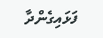ފަޅައިގެންދާ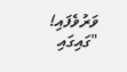ވަރުވެފައި!
"ގައިގައި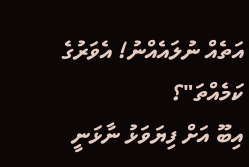އަތެއް ނުލައެއްނު! އެވަރުގެ ކަމެއްތަ"؟
އިބޫ އަށް ފިޔަވަޅު ނާޅަނީ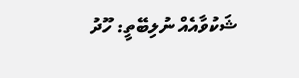ޝަކުވާއެއް ނުލިބޭތީ: ހޫދު